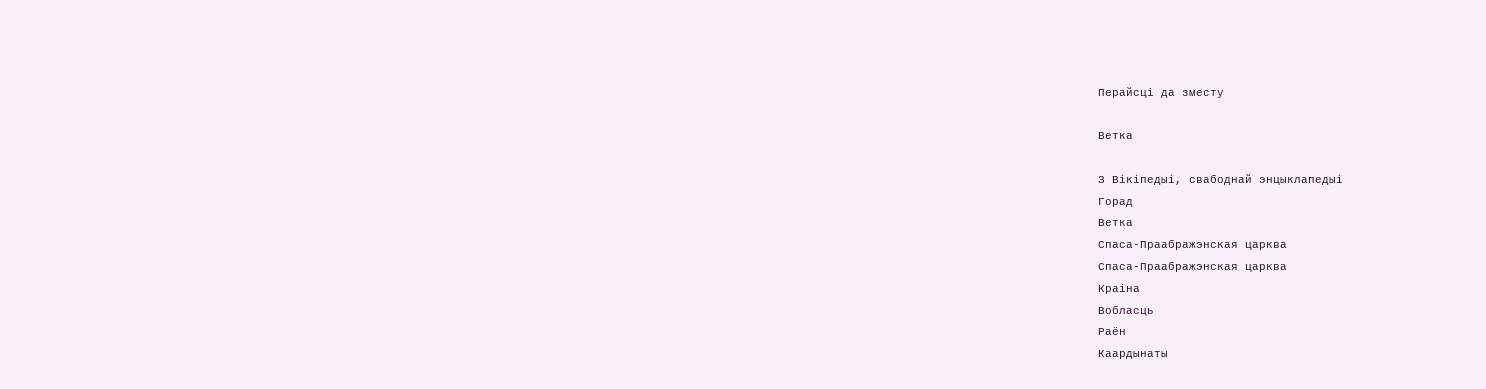Перайсці да зместу

Ветка

З Вікіпедыі, свабоднай энцыклапедыі
Горад
Ветка
Спаса-Праабражэнская царква
Спаса-Праабражэнская царква
Краіна
Вобласць
Раён
Каардынаты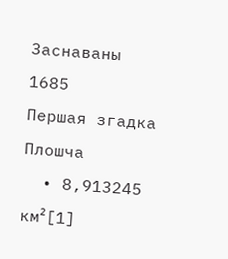Заснаваны
1685
Першая згадка
Плошча
  • 8,913245 км²[1]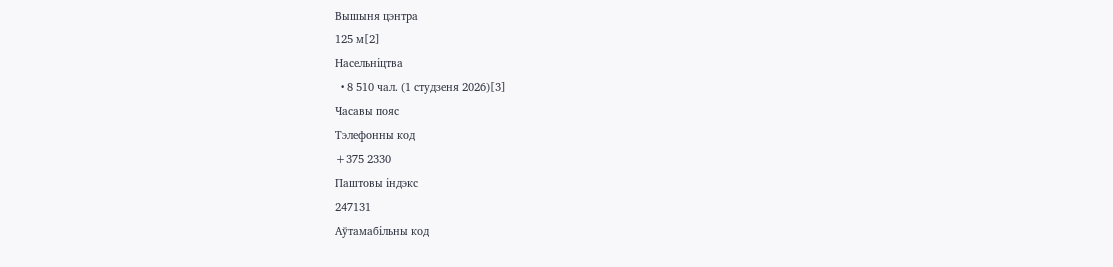Вышыня цэнтра
125 м[2]
Насельніцтва
  • 8 510 чал. (1 студзеня 2026)[3]
Часавы пояс
Тэлефонны код
+375 2330
Паштовы індэкс
247131
Аўтамабільны код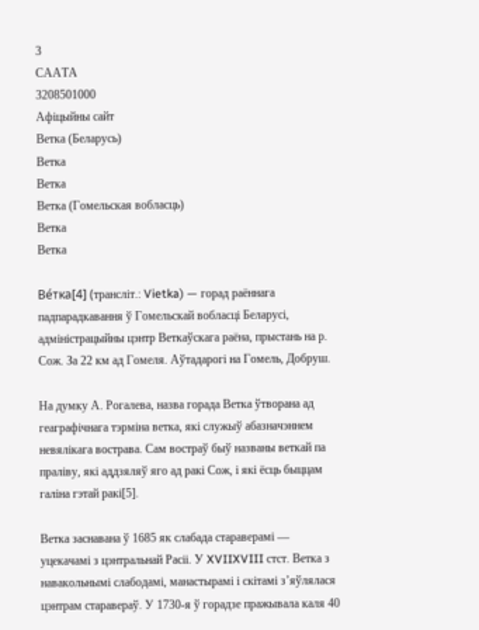3
СААТА
3208501000
Афіцыйны сайт
Ветка (Беларусь)
Ветка
Ветка
Ветка (Гомельская вобласць)
Ветка
Ветка

Ве́тка[4] (трансліт.: Vietka) — горад раённага падпарадкавання ў Гомельскай вобласці Беларусі, адміністрацыйны цэнтр Веткаўскага раёна, прыстань на р. Сож. За 22 км ад Гомеля. Аўтадарогі на Гомель, Добруш.

На думку А. Рогалева, назва горада Ветка ўтворана ад геаграфічнага тэрміна ветка, які служыў абазначэннем невялікага вострава. Сам востраў быў названы веткай па праліву, які аддзяляў яго ад ракі Сож, і які ёсць быццам галіна гэтай ракі[5].

Ветка заснавана ў 1685 як слабада стараверамі — уцекачамі з цэнтральнай Расіі. У XVIIXVIII стст. Ветка з навакольнымі слабодамі, манастырамі і скітамі з’яўлялася цэнтрам старавераў. У 1730-я ў горадзе пражывала каля 40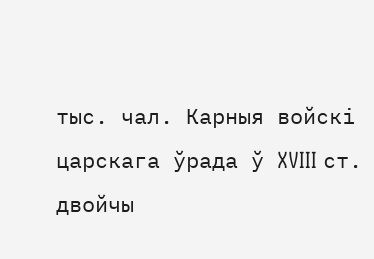тыс. чал. Карныя войскі царскага ўрада ў XVIII ст. двойчы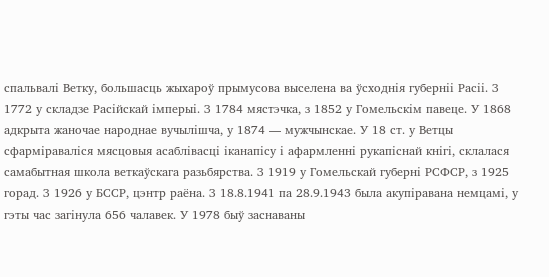спальвалі Ветку, большасць жыхароў прымусова выселена ва ўсходнія губерніі Расіі. З 1772 у складзе Расійскай імперыі. З 1784 мястэчка, з 1852 у Гомельскім павеце. У 1868 адкрыта жаночае народнае вучылішча, у 1874 — мужчынскае. У 18 ст. у Ветцы сфарміраваліся мясцовыя асаблівасці іканапісу і афармленні рукапіснай кнігі, склалася самабытная школа веткаўскага разьбярства. З 1919 у Гомельскай губерні РСФСР, з 1925 горад. З 1926 у БССР, цэнтр раёна. З 18.8.1941 па 28.9.1943 была акупіравана немцамі, у гэты час загінула 656 чалавек. У 1978 быў заснаваны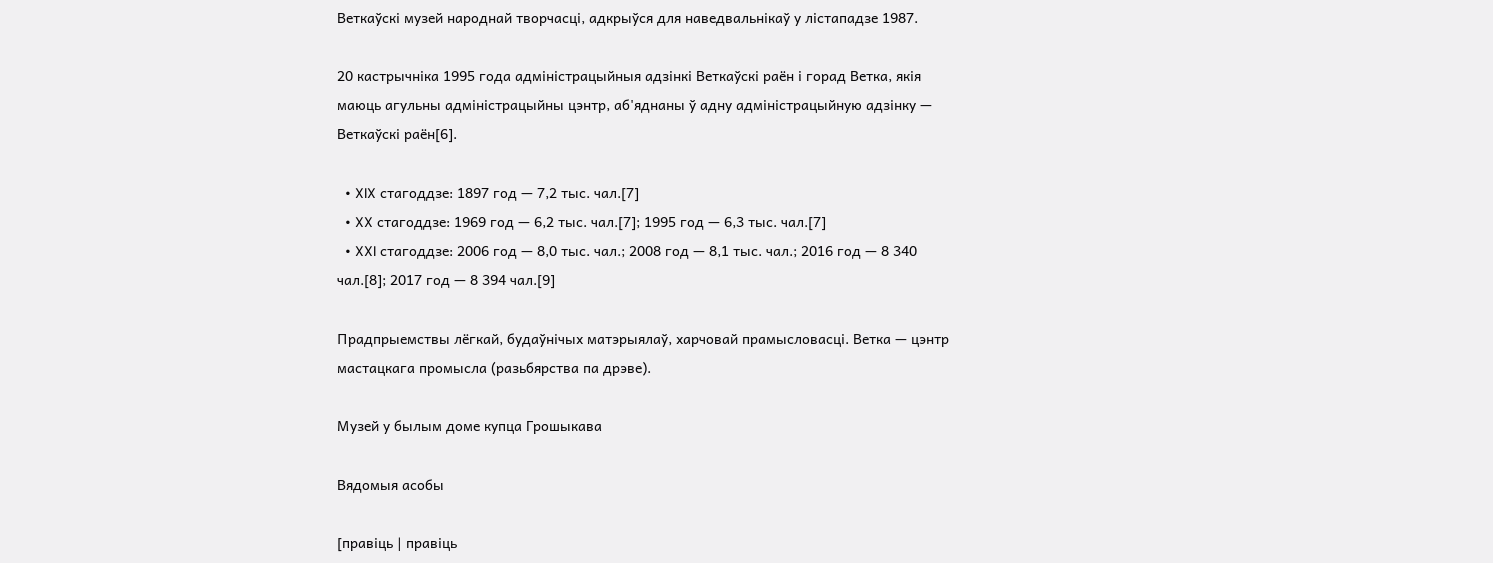Веткаўскі музей народнай творчасці, адкрыўся для наведвальнікаў у лістападзе 1987.

20 кастрычніка 1995 года адміністрацыйныя адзінкі Веткаўскі раён і горад Ветка, якія маюць агульны адміністрацыйны цэнтр, аб'яднаны ў адну адміністрацыйную адзінку — Веткаўскі раён[6].

  • XIX стагоддзе: 1897 год — 7,2 тыс. чал.[7]
  • XX стагоддзе: 1969 год — 6,2 тыс. чал.[7]; 1995 год — 6,3 тыс. чал.[7]
  • XXI стагоддзе: 2006 год — 8,0 тыс. чал.; 2008 год — 8,1 тыс. чал.; 2016 год — 8 340 чал.[8]; 2017 год — 8 394 чал.[9]

Прадпрыемствы лёгкай, будаўнічых матэрыялаў, харчовай прамысловасці. Ветка — цэнтр мастацкага промысла (разьбярства па дрэве).

Музей у былым доме купца Грошыкава

Вядомыя асобы

[правіць | правіць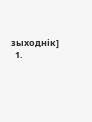зыходнік]
  1.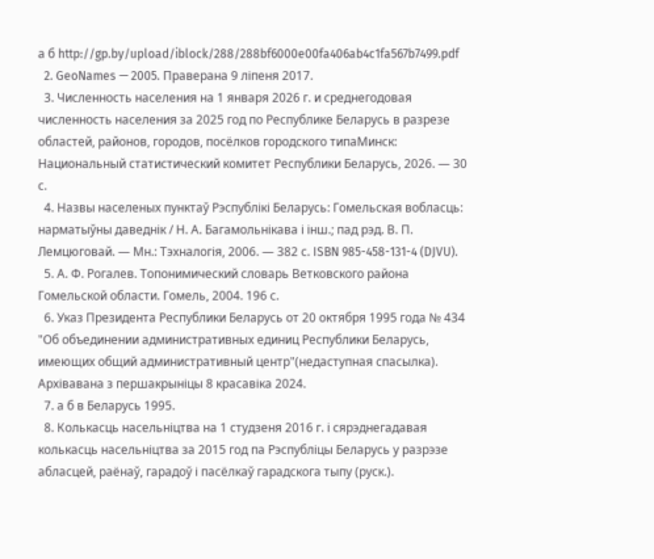а б http://gp.by/upload/iblock/288/288bf6000e00fa406ab4c1fa567b7499.pdf
  2. GeoNames — 2005. Праверана 9 ліпеня 2017.
  3. Численность населения на 1 января 2026 г. и среднегодовая численность населения за 2025 год по Республике Беларусь в разрезе областей, районов, городов, посёлков городского типаМинск: Национальный статистический комитет Республики Беларусь, 2026. — 30 с.
  4. Назвы населеных пунктаў Рэспублікі Беларусь: Гомельская вобласць: нарматыўны даведнік / Н. А. Багамольнікава і інш.; пад рэд. В. П. Лемцюговай. — Мн.: Тэхналогія, 2006. — 382 с. ISBN 985-458-131-4 (DJVU).
  5. А. Ф. Рогалев. Топонимический словарь Ветковского района Гомельской области. Гомель, 2004. 196 с.
  6. Указ Президента Республики Беларусь от 20 октября 1995 года № 434 "Об объединении административных единиц Республики Беларусь, имеющих общий административный центр"(недаступная спасылка). Архівавана з першакрыніцы 8 красавіка 2024.
  7. а б в Беларусь 1995.
  8. Колькасць насельніцтва на 1 студзеня 2016 г. і сярэднегадавая колькасць насельніцтва за 2015 год па Рэспубліцы Беларусь у разрэзе абласцей, раёнаў, гарадоў і пасёлкаў гарадскога тыпу (руск.).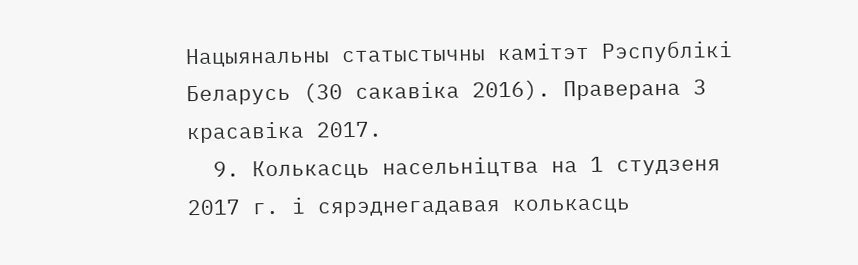Нацыянальны статыстычны камітэт Рэспублікі Беларусь (30 сакавіка 2016). Праверана 3 красавіка 2017.
  9. Колькасць насельніцтва на 1 студзеня 2017 г. і сярэднегадавая колькасць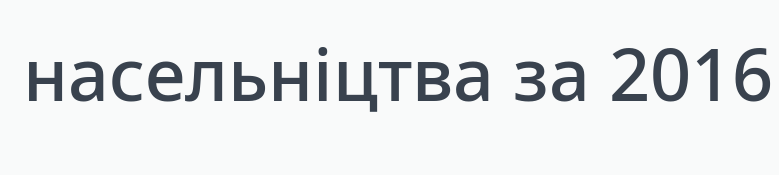насельніцтва за 2016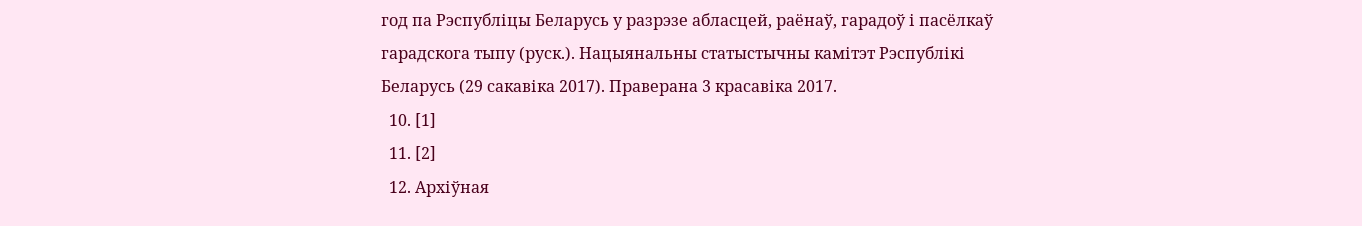год па Рэспубліцы Беларусь у разрэзе абласцей, раёнаў, гарадоў і пасёлкаў гарадскога тыпу (руск.). Нацыянальны статыстычны камітэт Рэспублікі Беларусь (29 сакавіка 2017). Праверана 3 красавіка 2017.
  10. [1]
  11. [2]
  12. Архіўная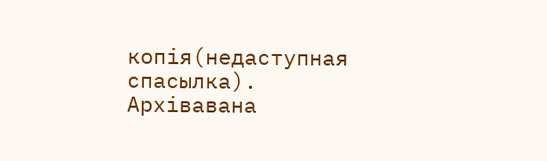копія(недаступная спасылка). Архівавана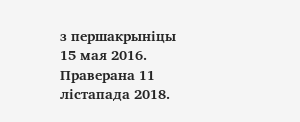з першакрыніцы 15 мая 2016. Праверана 11 лістапада 2018.